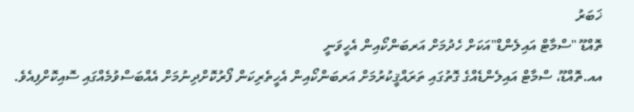ޚަބަރު
ތޮއްޑޫ "ސްމާޓް އައިލެންޑް"އަކަށް ހެދުމަށް އަރބަންކޯއިން އެހީވަނީ
އއ.ތޮއްޑޫ، ސްމާޓް އައިލެންޑެއްގެ ގޮތުގައި ތަރައްޤީކުރުމަށް އަރބަންކޯއިން އެހީތެރިކަން ފޯރުކޮށްދިނުމަށް އެއްބަސްވުމެއްގައި ސޮއިކޮށްފިއެވެ.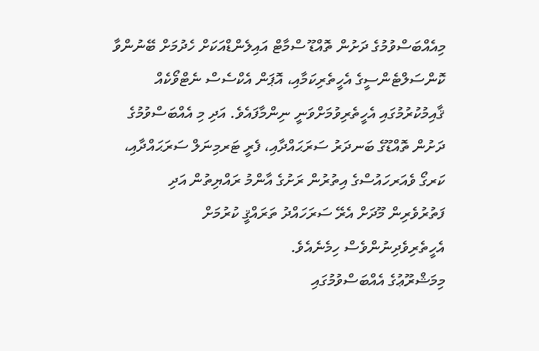މިއެއްބަސްވުމުގެ ދަށުން ތޮއްޑޫ ސްމާޓް އައިލެންޑްއަކަށް ހެދުމަށް ބޭނުންވާ ކޮންސަލްޓެންސީގެ އެހީތެރިކަމާއި، އޮޕަން އެކްސެސް ނެޓްވޯކެއް ޤާއިމުކުރުމުގައި އެހީތެރިވުމަށްވަނީ ނިންމާފައެވެ. އަދި މި އެއްބަސްވުމުގެ ދަށުން ތޮއްޑޫގެ ބަނދަރު ސަރަޙައްދާއި، ފެރީ ޓަރމިނަލް ސަރަޙައްދާއި، ކަރގޯ ވެއަރހައުސްގެ އިތުރުން ރަށުގެ އާންމު ރައްޔިތުން އަދި ފަތުރުވެރިން މޫދަށް އެރޭ ސަރަހައްދު ތަރައްޤީ ކުރުމަށް އެހީތެރިވެދިނުންވެސް ހިމެނެއެވެ.
މިމަޝްރޫޢުގެ އެއްބަސްވުމުގައި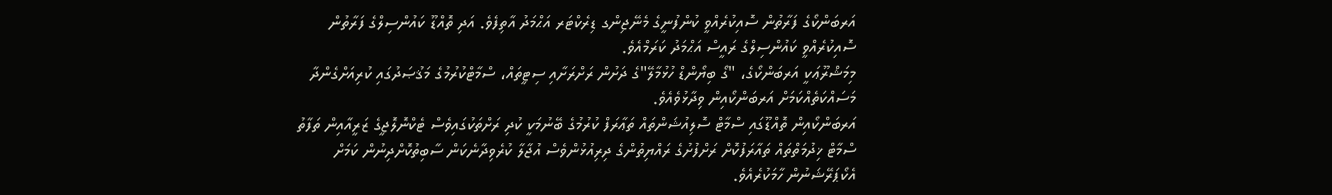އަރބަންކޯގެ ފަރާތުން ސޮއިކުރެއްވީ ކުންފުނީގެ މެނޭޖިންގ ޑިރެކްޓަރ އަޙްމަދު އާތިފެވެ. އަދި ތޮއްޑޫ ކައުންސިލްގެ ފަރާތުން ސޮއިކުރެއްވީ ކައުންސިލްގެ ރައީސް އަޙްމަދު ކަރަމްއެވެ.
މިމަޝްރޫޢަކީ އަރބަންކޯގެ، "ގޯ ބިޔޯންޑް ހުޅުމާލޭ"ގެ ދަށުން ރަށްރަށާއި ސިޓީތައް، ސްމާޓްކުރުމުގެ މަޤުޞަދުގައި ކުރިއަށްގެންދާ މަސައްކަތެއްކަމަށް އަރބަންކޯއިން ވިދާޅުވެއެވެ.
އަރބަންކޯއިން ތޮއްޑޫގައި ސްމާޓް ސޮލިއުޝަންތައް ތަޢާރަފް ކުރުމުގެ ބޭނުމަކީ ކުދި ރަށްތަކުގައިވެސް ޓެކްނޮލޮޖީގެ ޒަރީއާއިން ތަފާތު ސްމާޓް ޚިދުމަތްތައް ތައާރަފުކޮށް ރަށްފުށުގެ ރައްޔިތުންގެ ދިރިއުޅުންވެސް އުޖާލާ ކުރެވިދާނެކަން ސާބިތުކޮށްދިނުން ކަމަށް އެކޯޕަރޭޝަނުން ހާމަކުރެއެވެ.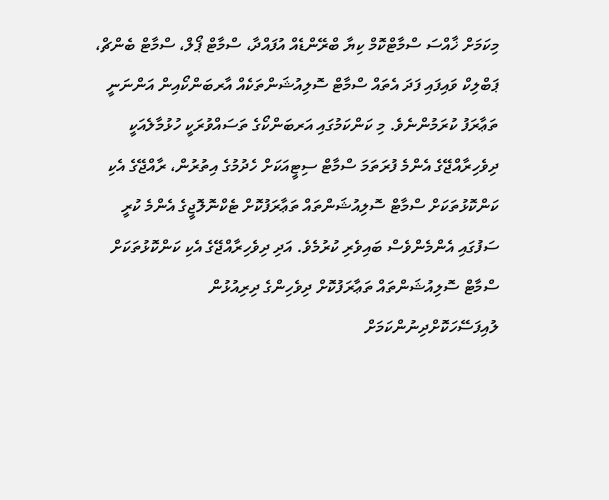މިކަމަށް ޚާއްސަ ސްމާޓްކޮމް ކިޔާ ބްރޭންޑެއް އުފައްދާ، ސްމާޓް ޕޯލް، ސްމާޓް ބެންޗް، ޕަބްލިކް ވައިފައި ފަދަ އެތައް ސްމާޓް ސޮލިއުޝަންތަކެއް އާރބަންކޯއިން އަންނަނީ ތަޢާރަފު ކުރަމުންނެވެ. މި ކަންކަމުގައި އަރބަންކޯގެ ތަސައްވުރަކީ ހުޅުމާލެއަކީ ދިވެހިރާއްޖޭގެ އެންމެ ފުރަތަމަ ސްމާޓް ސިޓީއަކަށް ހެދުމުގެ އިތުރުން، ރާއްޖޭގެ އެކި ކަންކޮޅުތަކަށް ސްމާޓް ސޮލިއުޝަންތައް ތަޢާރަފުކޮށް ޓެކްނޮލޮޖީގެ އެންމެ ކުރީ ސަފުގައި އެންމެންވެސް ބައިވެރި ކުރުމެވެ. އަދި ދިވެހިރާއްޖޭގެ އެކި ކަންކޮޅުތަކަށް ސްމާޓް ސޮލިއުޝަންތައް ތަޢާރަފުކޮށް ދިވެހިންގެ ދިރިއުޅުން ލުއިފަސޭހަކޮށްދިނުންކަމަށް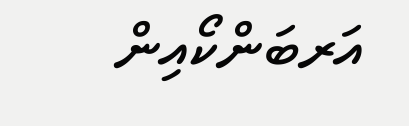އަރބަންކޯއިން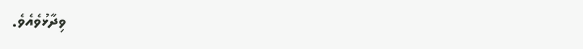ވިދާޅުވެއެވެ.